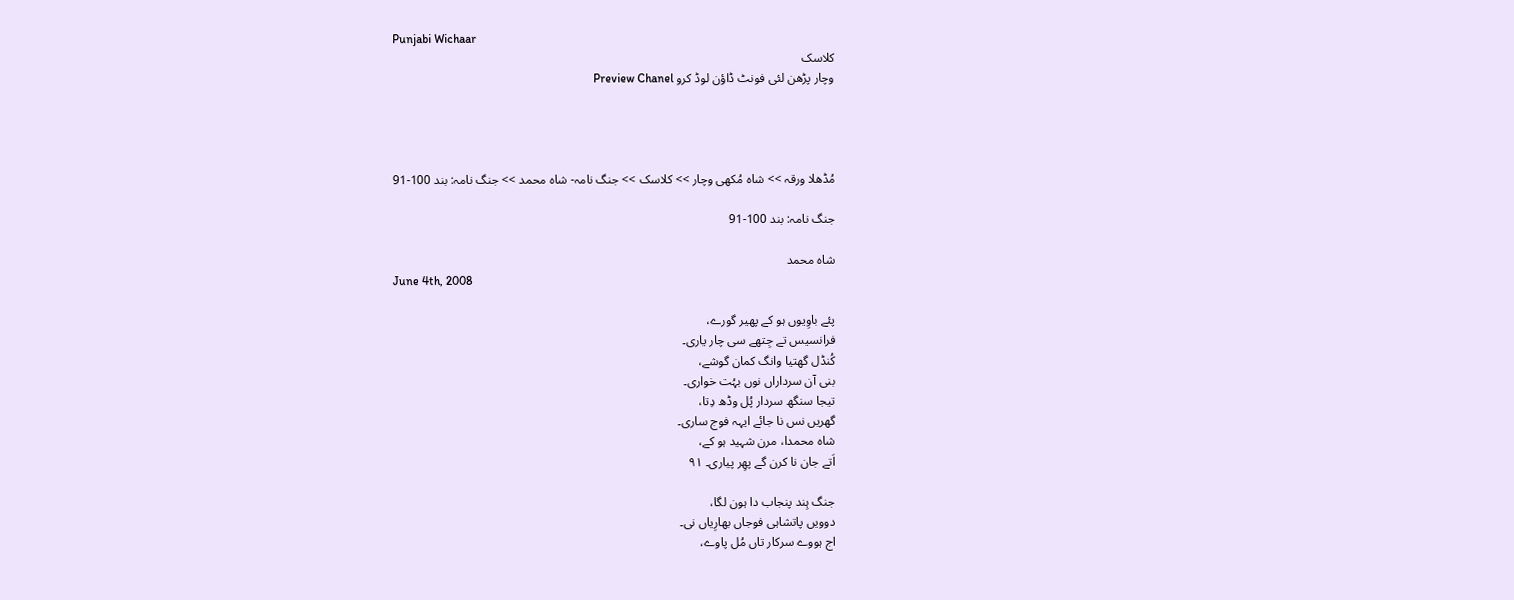Punjabi Wichaar
کلاسک
وچار پڑھن لئی فونٹ ڈاؤن لوڈ کرو Preview Chanel




مُڈھلا ورقہ >> شاہ مُکھی وچار >> کلاسک >> جنگ نامہ- شاہ محمد >> جنگ نامہ: بند 100-91

جنگ نامہ: بند 100-91

شاہ محمد
June 4th, 2008

پئے باوِیوں ہو کے پھیر گورے،
فرانسیس تے جِتھے سی چار یاری۔
کُنڈل گھتیا وانگ کمان گوشے،
بنی آن سرداراں نوں بہُت خواری۔
تیجا سنگھ سردار پُل وڈھ دِتا،
گھریں نس نا جائے ایہہ فوج ساری۔
شاہ محمدا، مرن شہید ہو کے،
اَتے جان نا کرن گے پھِر پیاری۔ ٩١

جنگ ہِند پنجاب دا ہون لگا،
دوویں پاتشاہی فوجاں بھارِیاں نی۔
اج ہووے سرکار تاں مُل پاوے،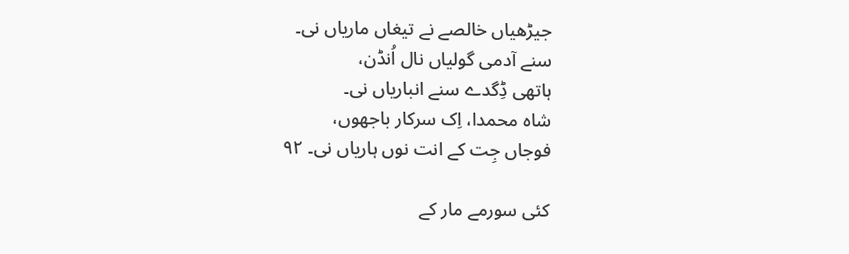جیڑھیاں خالصے نے تیغاں ماریاں نی۔
سنے آدمی گولیاں نال اُنڈن،
ہاتھی ڈِگدے سنے انباریاں نی۔
شاہ محمدا، اِک سرکار باجھوں،
فوجاں جِت کے انت نوں ہاریاں نی۔ ٩٢

کئی سورمے مار کے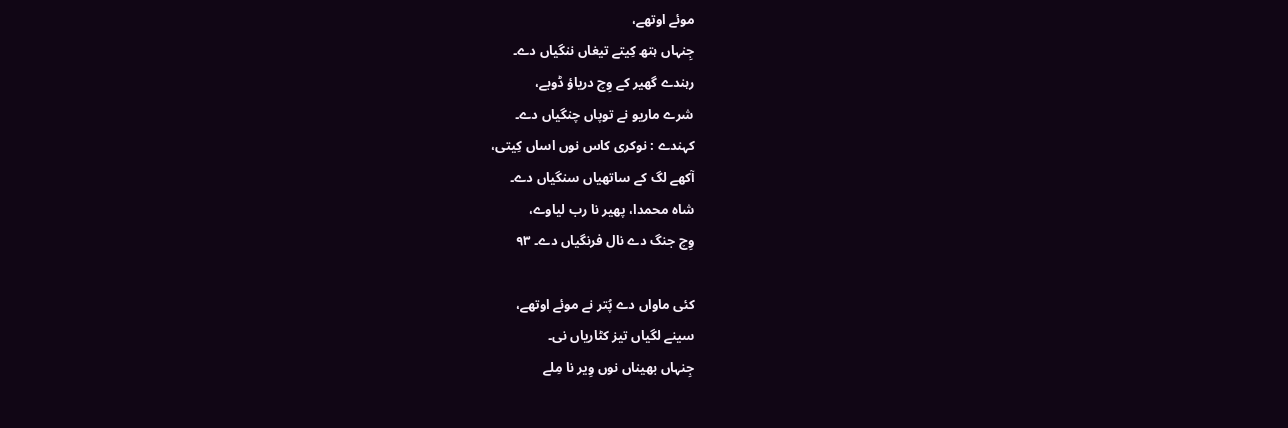موئے اوتھے،
جِنہاں ہتھ کِیتے تیغاں ننگیاں دے۔
رہندے گھیر کے وِچ دریاؤ ڈوبے،
شرے ماریو نے توپاں چنگیاں دے۔
کہندے : نوکری کاس نوں اساں کِیتی،
آکھے لگ کے ساتھیاں سنگیاں دے۔
شاہ محمدا، پھیر نا رب لیاوے،
وِچ جنگ دے نال فرنگیاں دے۔ ٩٣

کئی ماواں دے پُتر نے موئے اوتھے،
سینے لگیاں تیز کٹاریاں نی۔
جِنہاں بھیناں نوں وِیر نا مِلے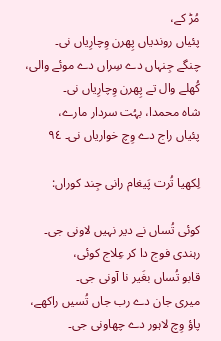مُڑ کے،
پئیاں روندیاں پِھرن وِچارِیاں نی۔
چنگے جِنہاں دے سِراں دے موئے والی،
کُھلے وال تے پِھرن وِچارِیاں نی۔
شاہ محمدا، بہُت سردار مارے،
پئیاں راج دے وِچ خواریاں نی۔ ٩٤

لِکھیا تُرت پَیغام رانی جِند کوراں:

کوئی تُساں نے دیر نہیں لاونی جی۔
رہندی فوج دا کر عِلاج کوئی،
قابو تُساں بغَیر نا آونی جی۔
میری جان دے رب جاں تُسیں راکھے،
پاؤ وِچ لاہور دے چھاونی جی۔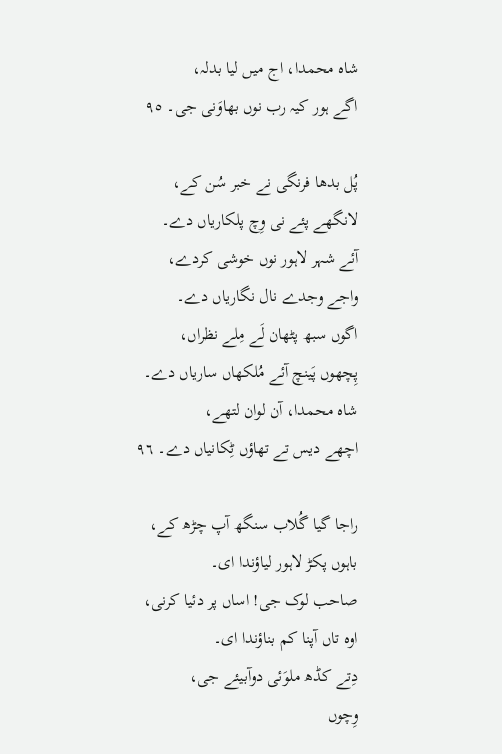شاہ محمدا، اج میں لیا بدلہ،
اگے ہور کیہ رب نوں بھاوَنی جی۔ ٩٥

پُل بدھا فرنگی نے خبر سُن کے،
لانگھے پئے نی وِچ پلکاریاں دے۔
آئے شہر لاہور نوں خوشی کردے،
واجے وجدے نال نگاریاں دے۔
اگوں سبھ پٹھان لَے مِلے نظراں،
پِچھوں پَینچ آئے مُلکھاں ساریاں دے۔
شاہ محمدا، آن لوان لتھے،
اچھے دیس تے تھاؤں ٹِکانیاں دے۔ ٩٦

راجا گیا گُلاب سنگھ آپ چڑھ کے،
باہوں پکڑ لاہور لیاؤندا ای۔
صاحب لوک جی! اساں پر دئیا کرنی،
اوہ تاں آپنا کم بناؤندا ای۔
دِتے کڈھ ملوَئی دوآبیئے جی،
وِچوں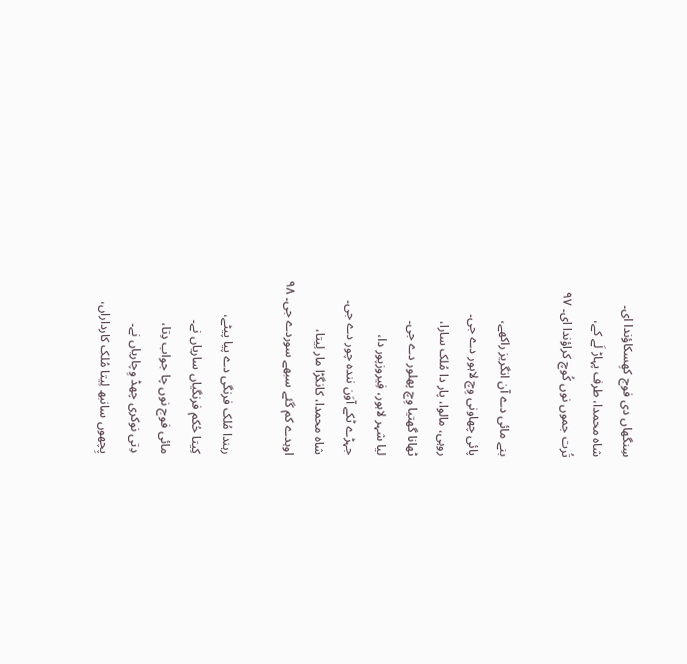سِنگھاں دی فوج کھِسکاؤندا ای۔
شاہ محمدا، طرف پہاڑ لَے کے،
تُرت جموں نوں کُوچ کراؤندا ای۔ ٩٧

بنے مائی دے آن انگریز راکھے،
پائی چھاونی وِچ لاہور دے جی۔
روہی، مالوا، پار دا مُلک سارا،
ٹھانا گھتیا وِچ پھلور دے جی۔
لیا شہر لاہور، فِیروزپور دا،
جہڑے ٹکے آوَن نندہ چور دے جی۔
شاہ محمدا، کانگڑا مار لِیتا،
اوہدے کم گئے سبھے سوردے جی۔ ٩٨

رہندا مُلک فرنگی دے پیا پیٹے،
کِیتا حُکم فرنگیاں ساریاں نے۔
مائی فوج نوں چا جواب دِتا،
دِتی نوکری چھڈ وِچاریاں نے۔
پِچھوں سانبھ لِیتا مُلک کارداراں،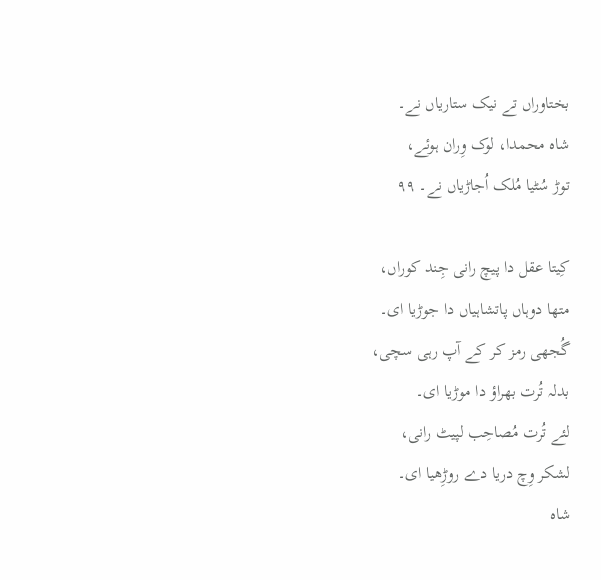بختاوراں تے نیک ستاریاں نے۔
شاہ محمدا، لوک وِران ہوئے،
توڑ سُٹیا مُلک اُجاڑیاں نے۔ ٩٩

کِیتا عقل دا پیچ رانی جِند کوراں،
متھا دوہاں پاتشاہیاں دا جوڑیا ای۔
گُجھی رمز کر کے آپ رہی سچی،
بدلہ تُرت بھراؤ دا موڑیا ای۔
لئے تُرت مُصاحِب لپیٹ رانی،
لشکر وِچ دریا دے روڑِھیا ای۔
شاہ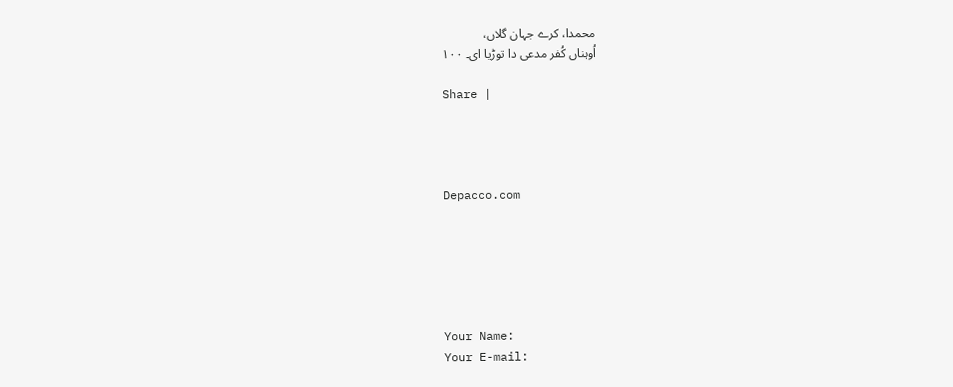محمدا، کرے جہان گلاں،
اُوہناں کُفر مدعی دا توڑیا ای۔ ١٠٠

Share |




Depacco.com






Your Name:
Your E-mail: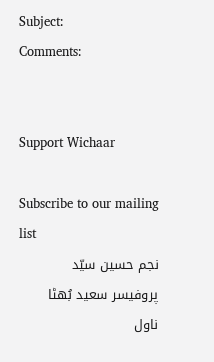Subject:
Comments:


Support Wichaar

Subscribe to our mailing list
نجم حسین سیّد
پروفیسر سعید بُھٹا
ناول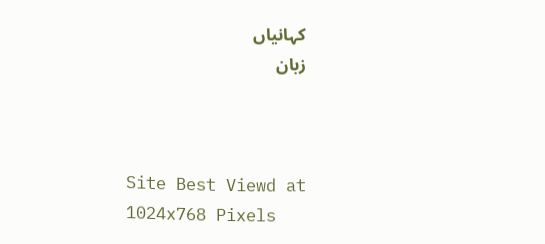کہانیاں
زبان



Site Best Viewd at 1024x768 Pixels